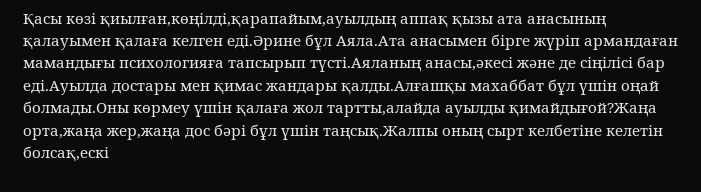Қасы көзі қиылған,көңілді,қарапайым,ауылдың аппақ қызы ата анасының қалауымен қалаға келген еді.Әрине бұл Аяла.Ата анасымен бірге жүріп армандаған мамандығы психологияға тапсырып түсті.Аяланың анасы,әкесі және де сіңілісі бар еді.Ауылда достары мен қимас жандары қалды.Алғашқы махаббат бұл үшін оңай болмады.Оны көрмеу үшін қалаға жол тартты,алайда ауылды қимайдығой?Жаңа орта,жаңа жер,жаңа дос бәрі бұл үшін таңсық.Жалпы оның сырт келбетіне келетін болсақ,ескі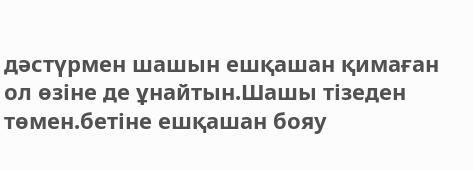дәстүрмен шашын ешқашан қимаған ол өзіне де ұнайтын.Шашы тізеден төмен.бетіне ешқашан бояу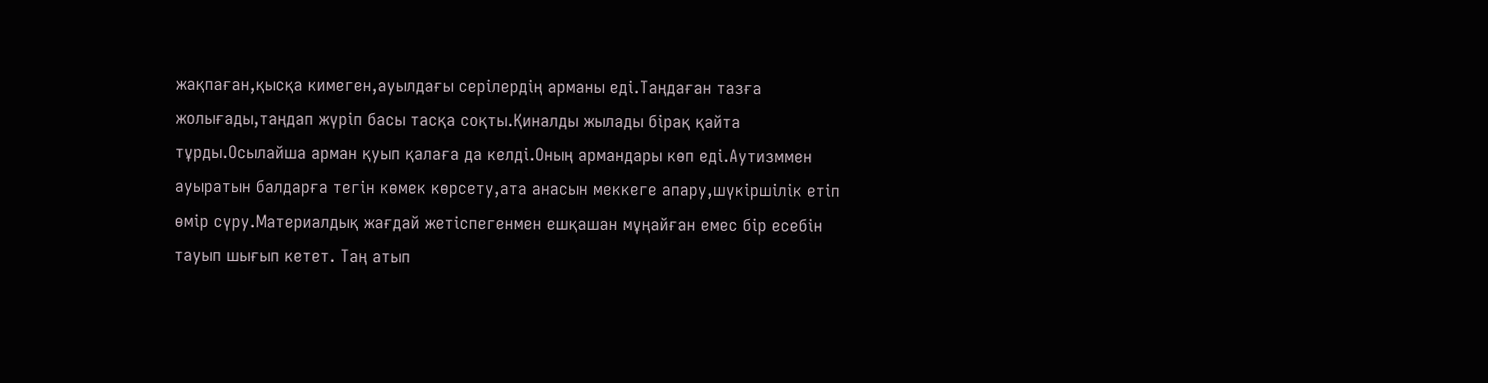жақпаған,қысқа кимеген,ауылдағы серілердің арманы еді.Таңдаған тазға жолығады,таңдап жүріп басы тасқа соқты.Қиналды жылады бірақ қайта тұрды.Осылайша арман қуып қалаға да келді.Оның армандары көп еді.Аутизммен ауыратын балдарға тегін көмек көрсету,ата анасын меккеге апару,шүкіршілік етіп өмір сүру.Материалдық жағдай жетіспегенмен ешқашан мұңайған емес бір есебін тауып шығып кетет. Таң атып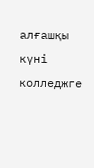алғашқы күні колледжге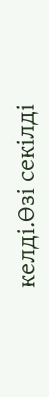келді.Өзі секілді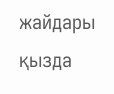жайдары қызда